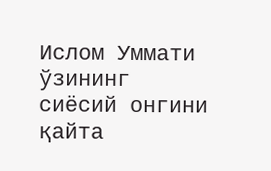Ислом Уммати ўзининг сиёсий онгини қайта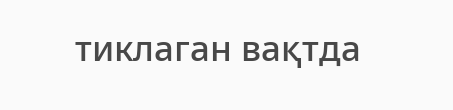тиклаган вақтда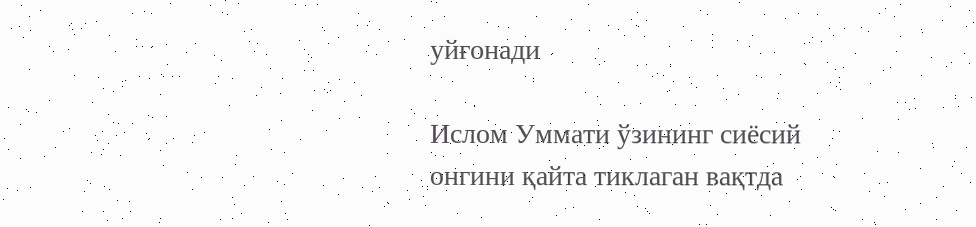уйғонади

Ислом Уммати ўзининг сиёсий онгини қайта тиклаган вақтда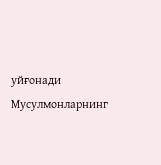уйғонади
Мусулмонларнинг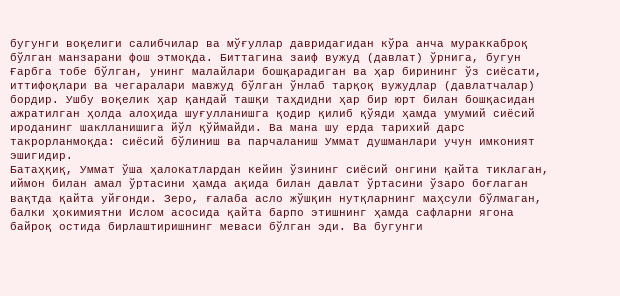бугунги воқелиги салибчилар ва мўғуллар давридагидан кўра анча мураккаброқ бўлган манзарани фош этмоқда. Биттагина заиф вужуд (давлат) ўрнига, бугун Ғарбга тобе бўлган, унинг малайлари бошқарадиган ва ҳар бирининг ўз сиёсати, иттифоқлари ва чегаралари мавжуд бўлган ўнлаб тарқоқ вужудлар (давлатчалар) бордир. Ушбу воқелик ҳар қандай ташқи таҳдидни ҳар бир юрт билан бошқасидан ажратилган ҳолда алоҳида шуғулланишга қодир қилиб қўяди ҳамда умумий сиёсий ироданинг шаклланишига йўл қўймайди. Ва мана шу ерда тарихий дарс такрорланмоқда: сиёсий бўлиниш ва парчаланиш Уммат душманлари учун имконият эшигидир.
Батаҳқиқ, Уммат ўша ҳалокатлардан кейин ўзининг сиёсий онгини қайта тиклаган, иймон билан амал ўртасини ҳамда ақида билан давлат ўртасини ўзаро боғлаган вақтда қайта уйғонди. Зеро, ғалаба асло жўшқин нутқларнинг маҳсули бўлмаган, балки ҳокимиятни Ислом асосида қайта барпо этишнинг ҳамда сафларни ягона байроқ остида бирлаштиришнинг меваси бўлган эди. Ва бугунги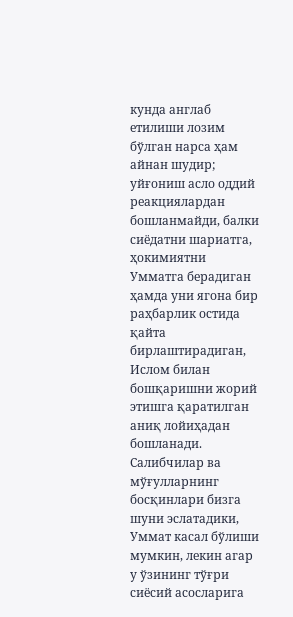кунда англаб етилиши лозим бўлган нарса ҳам айнан шудир; уйғониш асло оддий реакциялардан бошланмайди, балки сиёдатни шариатга, ҳокимиятни Умматга берадиган ҳамда уни ягона бир раҳбарлик остида қайта бирлаштирадиган, Ислом билан бошқаришни жорий этишга қаратилган аниқ лойиҳадан бошланади.
Салибчилар ва мўғулларнинг босқинлари бизга шуни эслатадики, Уммат касал бўлиши мумкин, лекин агар у ўзининг тўғри сиёсий асосларига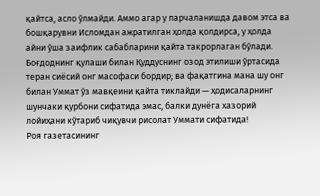қайтса, асло ўлмайди. Аммо агар у парчаланишда давом этса ва бошқарувни Исломдан ажратилган ҳолда қолдирса, у ҳолда айни ўша заифлик сабабларини қайта такрорлаган бўлади. Боғдоднинг қулаши билан Қуддуснинг озод этилиши ўртасида теран сиёсий онг масофаси бордир; ва фақатгина мана шу онг билан Уммат ўз мавқеини қайта тиклайди — ҳодисаларнинг шунчаки қурбони сифатида эмас, балки дунёга хазорий лойиҳани кўтариб чиқувчи рисолат Уммати сифатида!
Роя газетасининг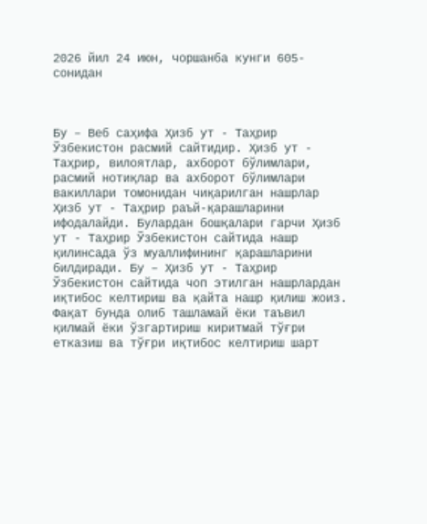2026 йил 24 июн, чоршанба кунги 605-сонидан



Бу – Веб саҳифа Ҳизб ут - Таҳрир Ўзбекистон расмий сайтидир. Ҳизб ут - Таҳрир, вилоятлар, ахборот бўлимлари, расмий нотиқлар ва ахборот бўлимлари вакиллари томонидан чиқарилган нашрлар Ҳизб ут - Таҳрир раъй-қарашларини ифодалайди. Булардан бошқалари гарчи Ҳизб ут - Таҳрир Ўзбекистон сайтида нашр қилинсада ўз муаллифининг қарашларини билдиради. Бу – Ҳизб ут - Таҳрир Ўзбекистон сайтида чоп этилган нашрлардан иқтибос келтириш ва қайта нашр қилиш жоиз. Фақат бунда олиб ташламай ёки таъвил қилмай ёки ўзгартириш киритмай тўғри етказиш ва тўғри иқтибос келтириш шарт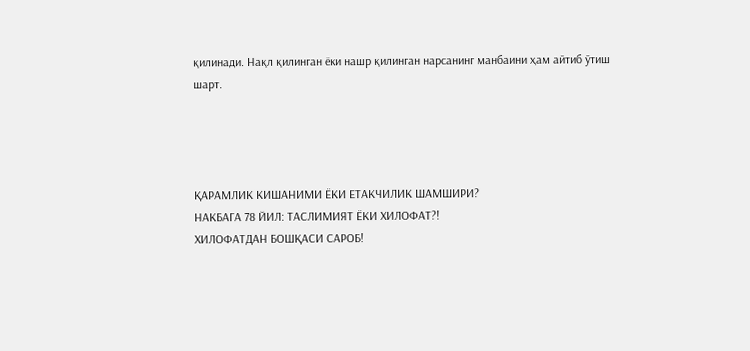қилинади. Нақл қилинган ёки нашр қилинган нарсанинг манбаини ҳам айтиб ўтиш шарт.




ҚАРАМЛИК КИШАНИМИ ЁКИ ЕТАКЧИЛИК ШАМШИРИ?
НАКБАГА 78 ЙИЛ: ТАСЛИМИЯТ ЁКИ ХИЛОФАТ?!
ХИЛОФАТДАН БОШҚАСИ САРОБ!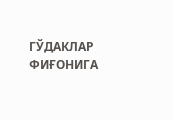ГЎДАКЛАР ФИҒОНИГА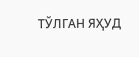ТЎЛГАН ЯҲУД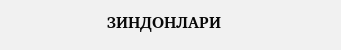ЗИНДОНЛАРИ